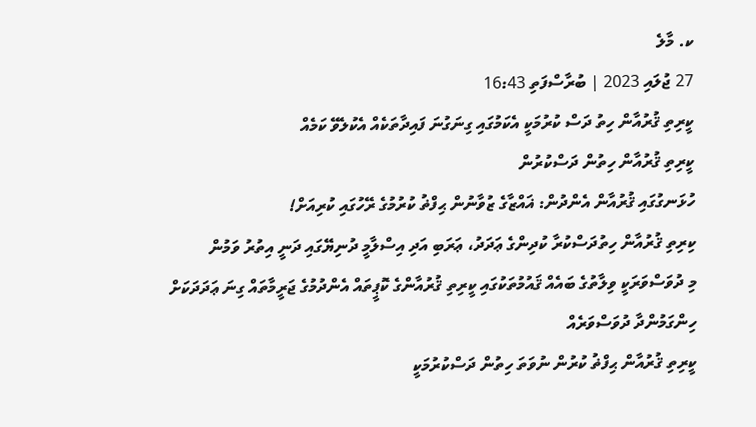ކ. މާލެ
27 ޖުލައި 2023 | ބުރާސްފަތި 16:43
ކީރިތި ޤުރުއާން ހިތު ދަސް ކުރުމަކީ އެކަމުގައި ގިނަގުނަ ފައިދާތަކެއް އެކުލެވޭ ކަމެއް
ކީރިތި ޤުރުއާން ހިތުން ދަސްކުރުން
ހުޅަނގުގައި ޤުރުއާން އެންދުން: ޣައްޒާގެ ޒުވާނުން ޙިފްޡު ކުރުމުގެ ރޭހުގައި ކުރިއަށް!
ކިރިތި ޤުރުއާން ހިތުދަސްކުރާ ކުދިންގެ ޢަދަދު، ޢަރަބި އަދި އިސްލާމީ ދުނިޔޭގައި ދަނީ އިތުރު ވަމުން
މި ދުވަސްވަރަކީ ވިލާތުގެ ބައެއް ޤައުމުތަކުގައި ކީރިތި ޤުރުއާންގެ ކޮޕީތައް އެންދުމުގެ ޖަރީމާތައް ގިނަ ޢަދަދަކަށް ހިންގަމުންދާ ދުވަސްވަރެއް
ކީރިތި ޤުރުއާން ޙިފްޡު ކުރުން ނުވަތަ ހިތުން ދަސްކުރުމަކީ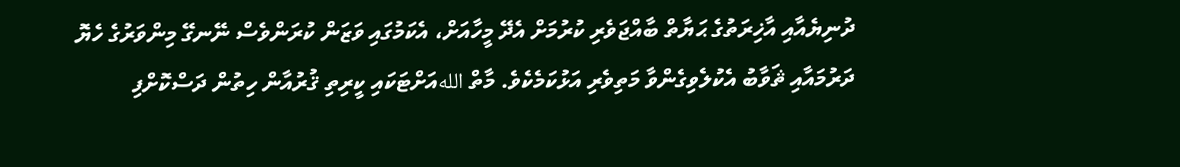ދުނިޔެއާއި އާޚިރަތުގެ ޙަޔާތް ބާއްޖަވެރި ކުރުމަށް އެދޭ މީހާއަށް، އެކަމުގައި ވަޒަން ކުރަންވެސް ނޭނގޭ މިންވަރުގެ ހެޔޮ ދަރުމައާއި ޘަވާބު އެކުލެވިގެންވާ މަތިވެރި އަޅުކަމެކެވެ. މާތް اللهއަށްޓަކައި ކީރިތި ޤުރުއާން ހިތުން ދަސްކޮށްފި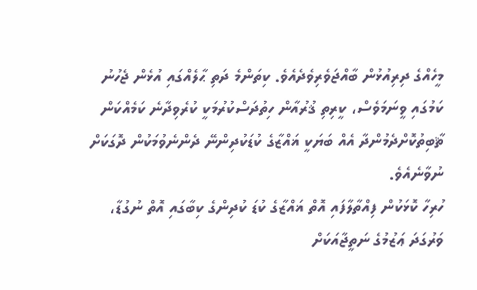މީހެއްގެ ދިރިއުޅުން ބާއްޖަވެރިވެދެއެވެ. ކިތަންމެ ދަތި ޙާލެއްގައި އުޅެން ޖެހުނު ކަމުގައި ވީނަމަވެސް، ކީރިތި ޤުރުއާން ހިތުދަސްކުރުމަކީ ކުރެވިދާނެ ކަމެއްކަން ޘާބިތުކޮށްދެމުންދާ އެއް ބަޔަކީ ޣައްޒާގެ ކުޑަކުދިންނޭ ދެންނެވުމަކުން ދޮގަކަށް ނުވާނެއެވެ.
ހުރިހާ ކޮޅަކުން ފިއްތާލާފައި އޮތް ޣައްޒާގެ ކުޑަ ކުދިންގެ ކިބާގައި އޮތް ނުގުޑާ، ވަރުގަދަ ޢަޒުމުގެ ނަތީޖާއަކަށް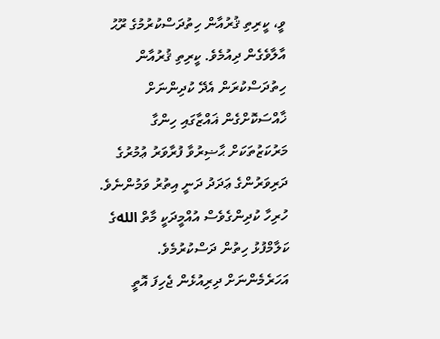ވީ، ކީރިތި ޤުރުއާން ހިތުދަސްކުރުމުގެ ރޫޙު އާލާވެގެން ދިއުމެވެ. ކީރިތި ޤުރުއާން ހިތުދަސްކުރަން އެދޭ ކުދިންނަށް ޚާއްސަކޮށްގެން ޣައްޒާގައި ހިންގާ މަރުކަޒުތަކަށް ޙާޟިރުވާ ފުރާވަރު ޢުމުރުގެ ދަރިވަރުންގެ ޢަދަދު ދަނީ އިތުރު ވަމުންނެވެ. ހުރިހާ ކުދިންގެވެސް އުއްމީދަކީ މާތް اللهގެ ކަލާމްފުޅު ހިތުން ދަސްކުރުމެވެ.
އަހަރެމެންނަށް ދިރިއުޅެން ޖެހިފަ އޮތީ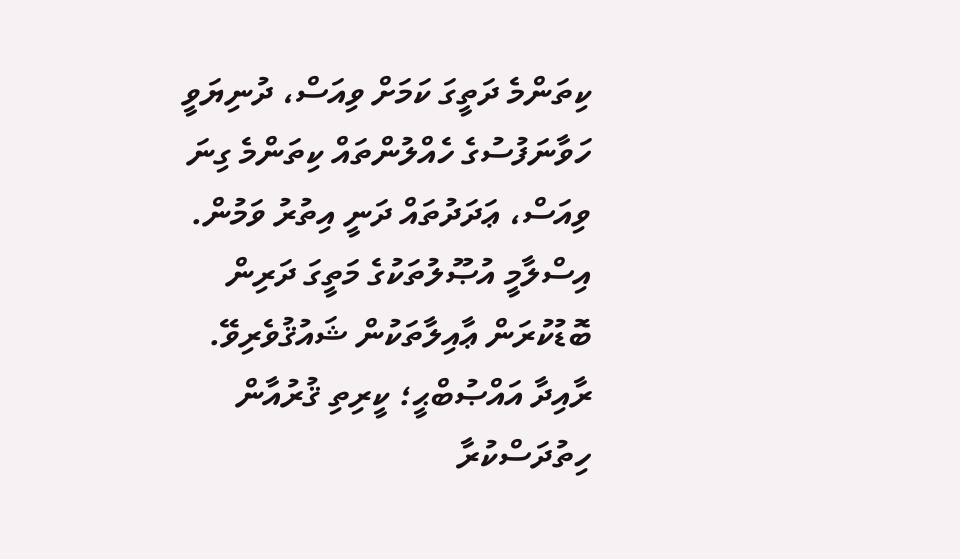ކިތަންމެ ދަތީގަ ކަމަށް ވިއަސް، ދުނިޔަވީ ހަވާނަފުސުގެ ހެއްލުންތައް ކިތަންމެ ގިނަ ވިއަސް، ޢަދަދުތައް ދަނީ އިތުރު ވަމުން. އިސްލާމީ އުޞޫލުތަކުގެ މަތީގަ ދަރިން ބޮޑުކުރަން ޢާއިލާތަކުން ޝައުޤުވެރިވޭ.
ރާއިދާ އައްޞުބްޙީ؛ ކީރިތި ޤުރުއާން ހިތުދަސްކުރާ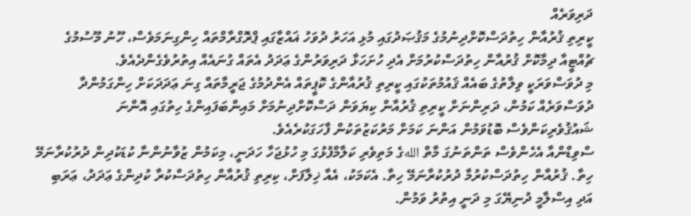ދަރިވަރެއް
ކީރިތި ޤުރުއާން ހިތުދަސްކޮށްދިނުމުގެ މަޤުޞަދުގައި މުޅި އަހަރު ދުވަހު ޣައްޒާގައި ޕްރޮގްރާމްތައް ހިންގިނަމަވެސް، ހޫނު މޫސުމުގެ ޗުއްޓީއާ ދިމާކޮށް ޤުރުއާން ހިތުދަސްކުރުމަށް އެދި ހުށަހަޅާ ދަރިވަރުންގެ ޢަދަދު އެތައް ގުނައެއް އިތުރުވެގެންދެއެވެ.
މި ދުވަސްވަރަކީ ވިލާތުގެ ބައެއް ޤައުމުތަކުގައި ކީރިތި ޤުރުއާންގެ ކޮޕީތައް އެންދުމުގެ ޖަރީމާތައް ގިނަ ޢަދަދަކަށް ހިންގަމުންދާ ދުވަސްވަރެއް ކަމުން، ދަރިންނަށް ކީރިތި ޤުރުއާން ކިޔަވަން ދަސްކޮށްދިނުމަށް މައިންބަފައިންގެ ހިތުގައި އޮންނަ ޝައުޤުވެރިކަންވެސް ބޮޑުވަމުން އަންނަ ކަމަށް މަރުކަޒުތަކުން ފާހަގަކުރެއެވެ.
ސްވިޑްންއާ އެހެންވެސް ތަންތަނުގަ މާތް اللهގެ މަތިވެރި ކަލާމްފުޅުގަ މި ހުޅުޖަހާ ހަދަނީ، މިކަމުން ޒުވާނުންނާ ކުޑަކުދިން ދުރުކުރާނަމޭ ހިތާ. ޤުރުއާން ހިތުދަސްކުރުމާ ދުރުކުރާނަމޭ ހިތާ. އެކަމަކު، އެއާ ޚިލާފަށް، ކިރިތި ޤުރުއާން ހިތުދަސްކުރާ ކުދިންގެ ޢަދަދު، ޢަރަބި އަދި އިސްލާމީ ދުނިޔޭގަ މި ދަނީ އިތުރު ވަމުން.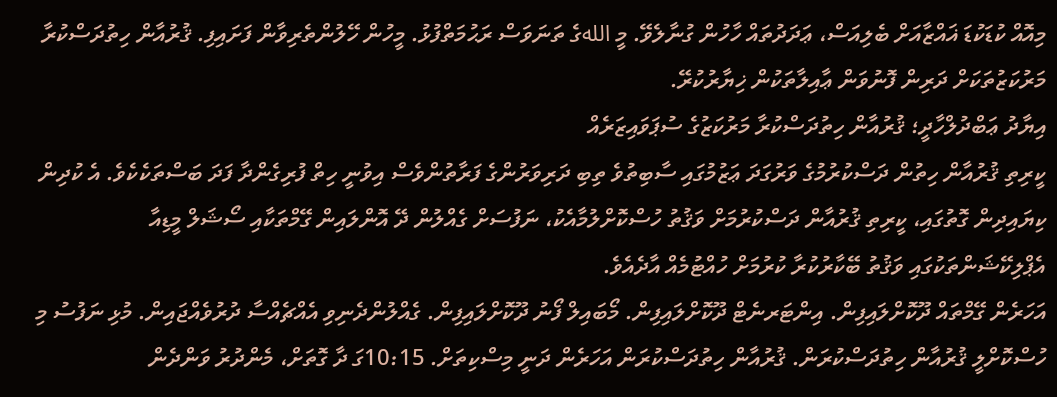މިއޮއް ކުޑަކުޑަ ޣައްޒާއަށް ބެލިއަސް، ޢަދަދުތައް ހާހުން ގުނާލެވޭ. މީ اللهގެ ތަނަވަސް ރަޙުމަތްފުޅު. މީހުން ހޭލުންތެރިވާން ފަށައިފި. ޤުރުއާން ހިތުދަސްކުރާ މަރުކަޒުތަކަށް ދަރިން ފޮނުވަން ޢާއިލާތަކުން ޚިޔާރުކުރޭ.
އިޔާދު ޢަބްދުލްހާދީ؛ ޤުރުއާން ހިތުދަސްކުރާ މަރުކަޒުގެ ސުޕަވައިޒަރެއް
ކީރިތި ޤުރުއާން ހިތުން ދަސްކުރުމުގެ ވަރުގަދަ ޢަޒުމުގައި ސާބިތުވެ ތިބި ދަރިވަރުންގެ ފަރާތުންވެސް އިވުނީ ހިތް ފުރިގެންދާ ފަދަ ބަސްތަކެކެވެ. އެ ކުދިން ކިޔައިދިން ގޮތުގައި، ކީރިތި ޤުރުއާން ދަސްކުރުމަށް ވަޤުތު ހުސްކޮށްލުމާއެކު، ނަފުސަށް ގެއްލުން ދޭ އޮންލައިން ގޭމްތަކާއި ސޯޝަލް މީޑިއާ އެޕްލިކޭޝަންތަކުގައި ވަޤުތު ބޭކާރުކުރާ ކުރުމަށް ހުއްޓުމެއް އާދެއެވެ.
އަހަރެން ގޭމްތައް ދޫކޮށްލައިފިން. އިންޓަރނެޓް ދޫކޮށްލައިފިން. މޯބައިލް ފޯނު ދޫކޮށްލައިފިން. ގެއްލުންދެނިވި އެއްޗެއްސާ ދުރުވެއްޖައިން. މުޅި ނަފުސު މި ހުސްކޮށްލީ ޤުރުއާން ހިތުދަސްކުރަން. ޤުރުއާން ހިތުދަސްކުރަން އަހަރެން ދަނީ މިސްކިތަށް. 10:15ގަ ދާ ގޮތަށް، މެންދުރު ވަންދެން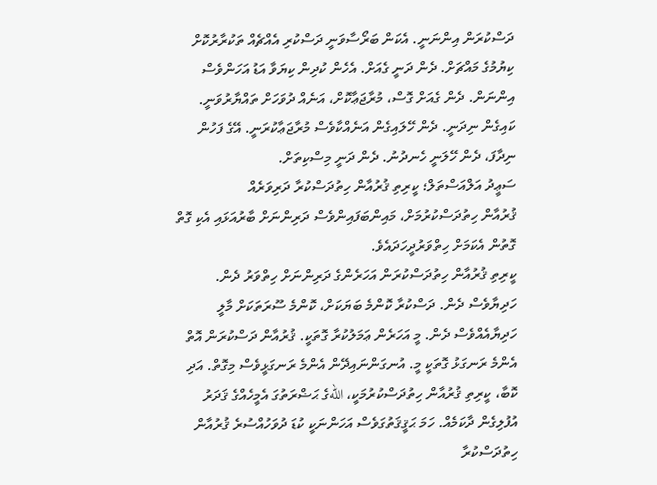ދަސްކުރަން އިންނަނީ. އެކަން ބަރޯސާވަނީ ދަސްކުރި އެއްޗެއް ތަކުރާރުކޮށް ކިޔުމުގެ މައްޗަށް. ދެން ދަނީ ގެއަށް. އެހެން ކުދިން ކިޔަވާ އަޑު އަހަންވެސް އިންނަން. ދެން ގެއަށް ގޮސް، މުރާޖަޢާކޮށް، އަނެއް ދުވަހަށް ތައްޔާރުވަނީ. ކައިގެން ނިދަނީ. ދެން ހޭލައިގެން އަނެއްކާވެސް މުރާޖަޢާކުރަނީ. އޭގެ ފަހުން ނިދާފަ، ދެން ހޭލަނީ ހެނދުނު. ދެން ދަނީ މިސްކިތަށް.
ސަޢީދު އަލްއަސްތަލް؛ ކީރިތި ޤުރުއާން ހިތުދަސްކުރާ ދަރިވަރެއް
ޤުރުއާން ހިތުދަސްކުރުމަށް، މައިންބަފައިންވެސް ދަރިންނަށް ބާރުއަޅައި އެކި ގޮތް ގޮތުން އެކަމަށް ހިތްވަރުދީހަދައެވެ.
ކީރިތި ޤުރުއާން ހިތުދަސްކުރަން އަހަރެންގެ ދަރިންނަށް ހިތްވަރު ދެން. ހަދިޔާވެސް ދެން. ދަސްކުރާ ކޮންމެ ބަޔަކަށް، ކޮންމެ ސޫރަތަކަށް މާލީ ހަދިޔާއެއްވެސް ދެން. މީ އަހަރެން ޢަމަލުކުރާ ގޮތަކީ. ޤުރުއާން ދަސްކުރަން އޮތް އެންމެ ރަނގަޅު ގޮތަކީ މީ. އުނގަންނައިދޭން އެންމެ ރަނގަޅީވެސް މިގޮތް. އަދި ކޮބާ، ކީރިތި ޤުރުއާން ހިތުދަސްކުރުމަކީ، اللهގެ ޙަޟްރަތުގަ އެމީހެއްގެ ޤަދަރު އުފުލިގެން ދާކަމެއް. ހަމަ ޙަޤީޤަތުގަވެސް އަހަންނަކީ ކުޑަ ދުވަހުއްސުރެ ޤުރުއާން ހިތުދަސްކުރާ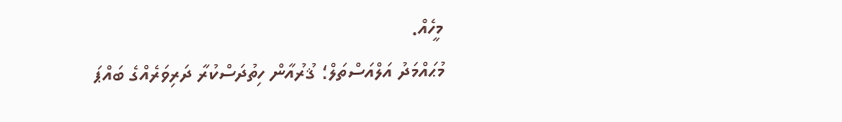މީހެއް.
މުޙައްމަދު އަލްއަސްތަލް؛ ޤުރުއާން ހިތުދަސްކުރާ ދަރިވަރެއްގެ ބައްޕަ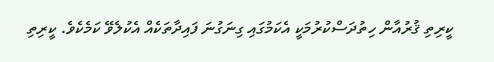ކީރިތި ޤުރުއާން ހިތުދަސްކުރުމަކީ އެކަމުގައި ގިނަގުނަ ފައިދާތަކެއް އެކުލެވޭ ކަމެކެވެ. ކީރިތި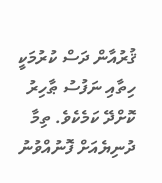ޤުރުއާން ދަސް ކުރުމަކީ ހިތާއި ނަފުސު ޠާހިރު ކޮށްދޭ ކަމެކެވެ. ތިމާ ދުނިޔެއަށް ފޮނުއްވުނު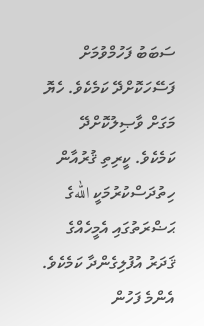ސަބަބު ފަހުމްވުމަށް ފަސޭހަކޮށްދޭ ކަމެކެވެ. ހެޔޮ މަގަށް ވާޞިލުކޮށްދޭ ކަމެކެވެ. ކީރިތި ޤުރުއާން ހިތުދަސްކުރުމަކީ اللهގެ ޙަޟްރަތުގައި އެމީހެއްގެ ޤަދަރު އުފުލިގެންދާ ކަމެކެވެ.
އެންމެ ފަހުން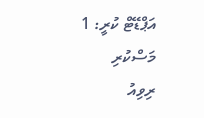އަޕްޑޭޓް ކުރީ: 1 މަސްކުރި
ރިވިއު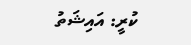ކުރީ: އައިޝަތު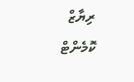ރިޔާޒް
ކޮމެންޓް